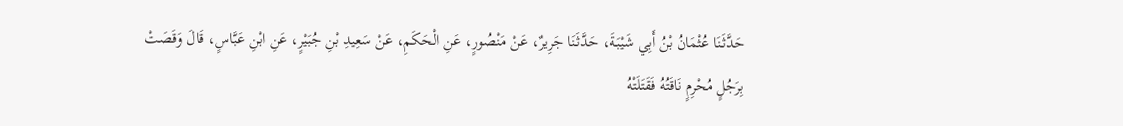حَدَّثَنَا عُثْمَانُ بْنُ أَبِي شَيْبَةَ، حَدَّثَنَا جَرِيرٌ، عَنْ مَنْصُورٍ، عَنِ الْحَكَمِ، عَنْ سَعِيدِ بْنِ جُبَيْرٍ، عَنِ ابْنِ عَبَّاسٍ، قَالَ وَقَصَتْ بِرَجُلٍ مُحْرِمٍ نَاقَتُهُ فَقَتَلَتْهُ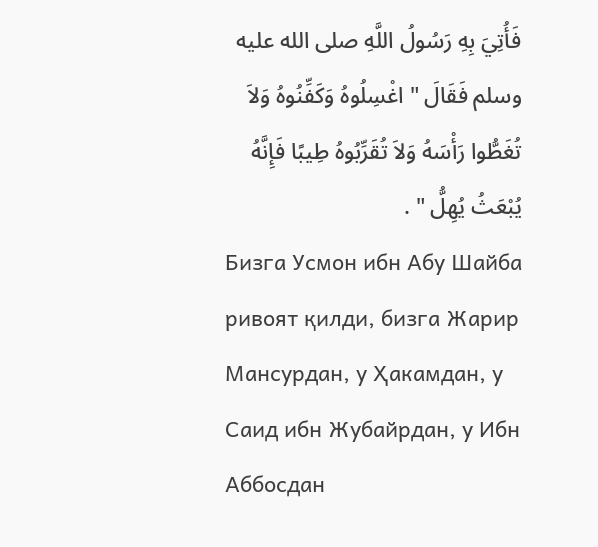فَأُتِيَ بِهِ رَسُولُ اللَّهِ صلى الله عليه وسلم فَقَالَ " اغْسِلُوهُ وَكَفِّنُوهُ وَلاَ تُغَطُّوا رَأْسَهُ وَلاَ تُقَرِّبُوهُ طِيبًا فَإِنَّهُ يُبْعَثُ يُهِلُّ " .
Бизга Усмон ибн Абу Шайба ривоят қилди, бизга Жарир Мансурдан, у Ҳакамдан, у Саид ибн Жубайрдан, у Ибн Аббосдан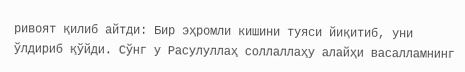ривоят қилиб айтди: Бир эҳромли кишини туяси йиқитиб, уни ўлдириб қўйди. Сўнг у Расулуллаҳ соллаллаҳу алайҳи васалламнинг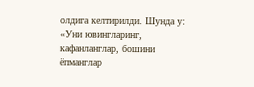олдига келтирилди. Шунда у: «Уни ювингларинг, кафанланглар, бошини ёпманглар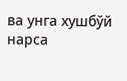ва унга хушбўй нарса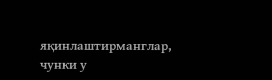яқинлаштирманглар, чунки у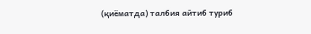(қиёматда) талбия айтиб туриб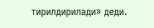тирилдирилади» деди.